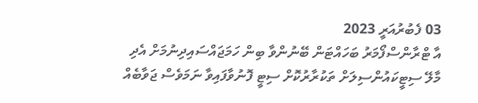03 ފެބުރުއަރީ 2023
އާ ޓްރާންސްފޯމަރު ބަހައްޓަން ބޭނުންވާ ބިން ހަމަޖައްސައިދިނުމަށް އެދި މާލޭ ސިޓީކައުންސިލަށް ތަކުރާރުކޮށް ސިޓީ ފޮނުވާފައިވާ ނަމަވެސް ޖަވާބެއް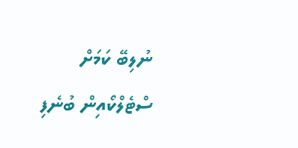ނުލިބޭ ކަމަށް ސްޓެލްކޯއިން ބުނެފި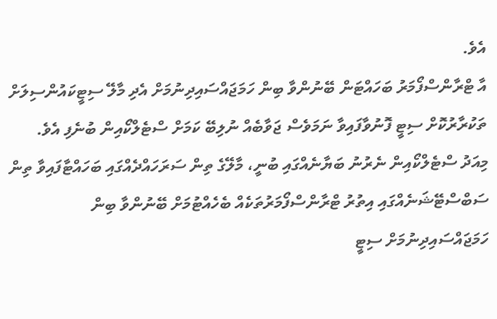އެވެ.
އާ ޓްރާންސްފޯމަރު ބަހައްޓަން ބޭނުންވާ ބިން ހަމަޖައްސައިދިނުމަށް އެދި މާލޭ ސިޓީކައުންސިލަށް ތަކުރާރުކޮށް ސިޓީ ފޮނުވާފައިވާ ނަމަވެސް ޖަވާބެއް ނުލިބޭ ކަމަށް ސްޓެލްކޯއިން ބުނެފި އެވެ.
މިއަދު ސްޓެލްކޯއިން ނެރުނު ބަޔާނެއްގައި ބުނީ، މާލޭގެ ތިން ސަރަހައްދެއްގައި ބަހައްޓާފައިވާ ތިން ސަބްސްޓޭޝަނެއްގައި އިތުރު ޓްރާންސްފޯމަރުތަކެއް ބެހެއްޓުމަށް ބޭނުންވާ ބިން ހަމަޖައްސައިދިނުމަށް ސިޓީ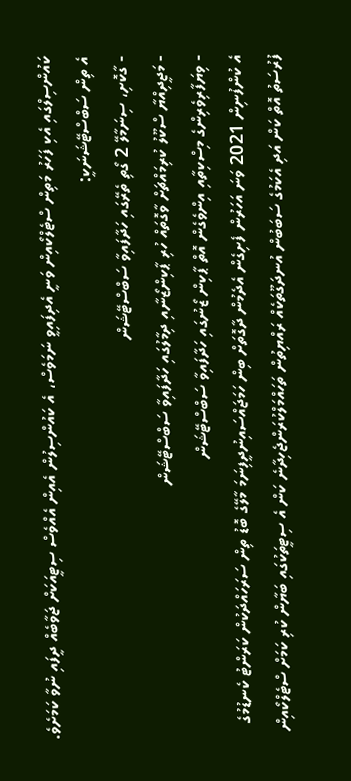ކައުންސިލްގައި އެކި ފަހަރު މަތިން ސްޓެލްކޯއިން ވަނީ އެދިފައިވީ ނަމަވެސް، އެ ކައުންސިލުން އެއިން އެއްވެސް ސިޓީއަކަށް ޖަވާބެއް ދީފައި ނުވާ ކަމަށެވެ.
އެ ތިން ސަބްސްޓޭޝަނަކީ:
- ގާކޮށި، ސިނަމާލޭ 2 ގޯތި ތެރޭގައި ހަދާފައިވާ ސަބްސްޓޭޝަން
- މަޖީދިއްޔާ ސްކޫލު ކުރިމައްޗަށް ވާގޮތައް ހުރި ޕާކިންޒޯނާއި ދިމާލުގައި ހަދާފައިވާ ސަބްސްޓޭޝަން
- ވިޔަފާރިވެރިންގެ މިސްކިތާއި އިންވެގެން އޮތް ޕާކިން ޒޯނުގައި ހަދާފައިވާ ސަބްސްޓޭޝަން
އެ ކުންފުނިން 2021 ވަނަ އަހަރުން ފެށިގެން އެދެމުން ދާގޮތަށް ބިން ހަމަޖައްސައިނުދީފިނަމަ މާލޭގެ ބޮޑު ތިން ސަރަހައްދަކުން ކަރަންޓު ކެނޑުމުގެ ފުރުސަތު އޮތް ކަން އަދި އެކަމުގެ ސަބަބުން އުނދަގޫތަކެއް ރައްޔިތުން ތަހައްމަލްކުރަންޖެހިދާނެ ކަން އެ ސިޓީތަކުގައި ބަޔާން ކުރި ކަމަށް ސްޓެލްކޯއިން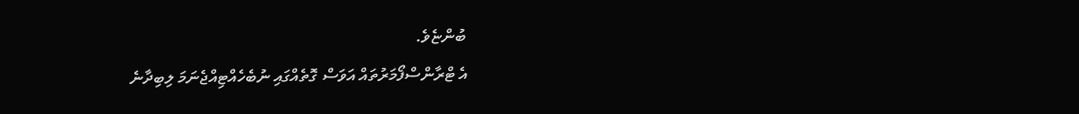ބުންޏެވެ.
އެ ޓްރާންސްފޯމަރުތައް އަވަސް ގޮތެއްގައި ނުބެހެއްޓިއްޖެނަމަ ލިބިދާނެ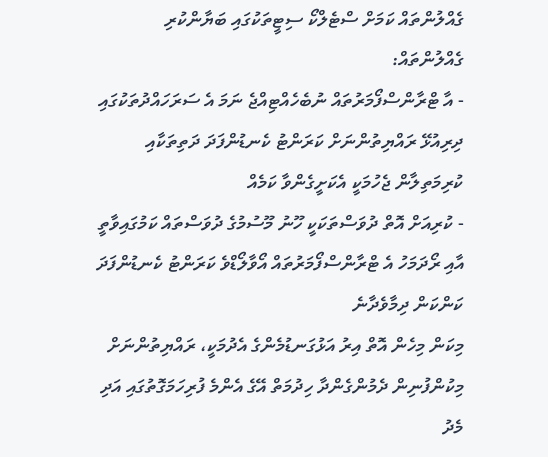ގެއްލުންތައް ކަމަށް ސްޓެލްކޯ ސިޓީތަކުގައި ބަޔާންކުރި ގެއްލުންތައް:
- އާ ޓްރާންސްފޯމަރުތައް ނުބެހެއްޓިއްޖެ ނަމަ އެ ސަރަހައްދުތަކުގައި ދިރިއުޅޭ ރައްޔިތުންނަށް ކަރަންޓު ކެނޑުންފަދަ ދަތިތަކާއި ކުރިމަތިލާން ޖެހުމަކީ އެކަށީގެންވާ ކަމެއް
- ކުރިއަށް އޮތް ދުވަސްތަކަކީ ހޫނު މޫސުމުގެ ދުވަސްތައް ކަމުގައިވާތީ އާއި ރޯދަމަހު އެ ޓްރާންސްފޯމަރުތައް އޯވާލޯޑްވެ ކަރަންޓު ކެނޑުންފަދަ ކަންކަން ދިމާވެދާނެ
މިކަން މިހެން އޮތް އިރު އަޅުގަނޑުމެންގެ އެދުމަކީ، ރައްޔިތުންނަށް މިކުންފުނިން ދެމުންގެންދާ ހިދުމަތް އޭގެ އެންމެ ފުރިހަމަގޮތުގައި އަދި މެދު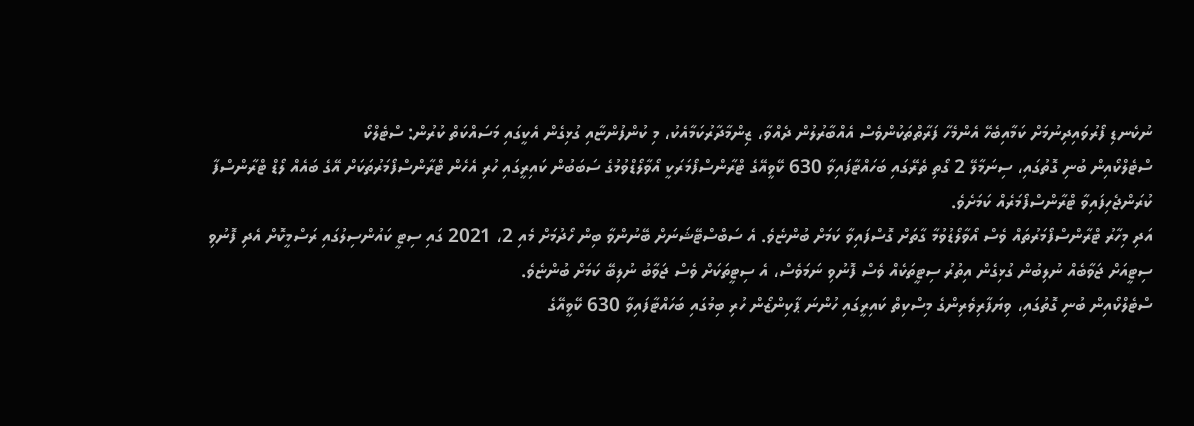ނުކެނޑި ފޯރުވައިދިނުމަށް ކަމާއިބެހޭ އެންމެހާ ފަރާތްތަކުންވެސް އެއްބާރުލުން ދެއްވާ، ޒިންމާދާރުކަމާއެކު، މި ކުންފުންޏާއި ގުޅިގެން އެކީގައި މަސައްކަތް ކުރުން: ސްޓެލްކޯ
ސްޓެލްކޯއިން ބުނި ގޮތުގައި، ސިނަމާލޭ 2 ގޯތި ތެރޭގައި ބަހައްޓާފައިވާ 630 ކޭވީއޭގެ ޓްރާންސްފޯމަރަކީ އޯވާލޯޑްވުމުގެ ސަބަބުން ކައިރީގައި ހުރި އެހެން ޓްރާންސްފޯމަރުތަކަށް އޭގެ ބައެއް ލޯޑް ޓްރާންސްފާ ކުރަންޖެހިފައިވާ ޓްރާންސްފޯމަރެއް ކަމަށެވެ.
އަދި މިހާރު ޓްރާންސްފޯމަރުތައް ވެސް އޯވާލޯޑުވުމާ ގާތަށް ގޮސްފައިވާ ކަމަށް ބުންޏެވެ. އެ ސަބްސްޓޭޝަނަށް ބޭނުންވާ ބިން ހޯދުމަށް މެއި 2، 2021 ގައި ސިޓީ ކައުންސިލުގައި ރަސްމީކޮށް އެދި ފޮނުވި ސިޓީއަށް ޖަވާބެއް ނުލިބުން ގުޅިގެން އިތުރު ސިޓީތަކެއް ވެސް ފޮނުވި ނަމަވެސް، އެ ސިޓީތަކަށް ވެސް ޖަވާބު ނުލިބޭ ކަމަށް ބުންޏެވެ.
ސްޓެލްކޯއިން ބުނި ގޮތުގައި، ވިޔަފާރިވެރިންގެ މިސްކިތް ކައިރީގައި ހުންނަ ޕާކިންޒޯން ހުރި ބިމުގައި ބަހައްޓާފައިވާ 630 ކޭވީއޭގެ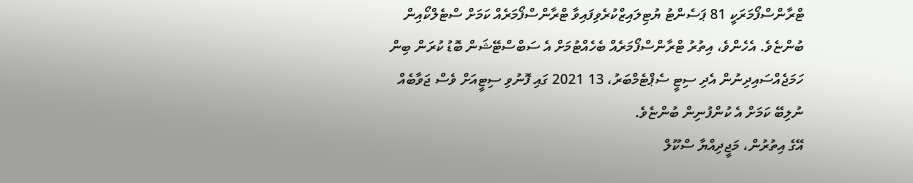ޓްރާންސްފޯމަރަކީ 81 ޕަސެންޓު ޔުޓިލައިޒްކުރެވިފައިވާ ޓްރާންސްފޯމަރެއް ކަމަށް ސްޓެލްކޯއިން ބުންޏެވެ. އެހެންވެ، އިތުރު ޓްރާންސްފޯމަރެއް ބެހެއްޓުމަށް އެ ސަބްސްޓޭޝަން ބޮޑު ކުރަން ބިން ހަމަޖެއްސައިދިނުން އެދި ސިޓީ ސެޕްޓެމްބަރު، 13 2021 ގައި ފޮނުވި ސިޓީއަށް ވެސް ޖަވާބެއް ނުލިބޭ ކަމަށް އެ ކުންފުނިން ބުންޏެވެ.
އޭގެ އިތުރުން، މަޖީދިއްޔާ ސްކޫލް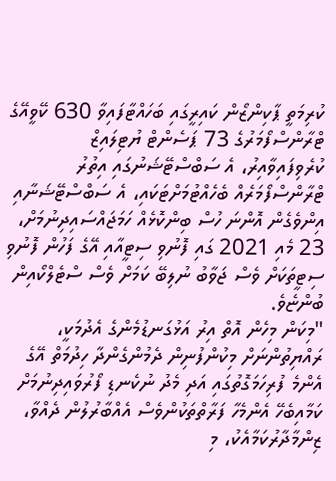ކުރިމަތީ ޕާކިންޒޯން ކައިރީގައި ބަހައްޓާފައިވާ 630 ކޭވީއޭގެ ޓްރާންސްފޯމަރުގެ 73 ޕަސެންޓް ޔުޓިލައިޒް ކުރެވިފައިވާއިރު، އެ ސަބްސްޓޭޝަނުގައި އިތުރު ޓްރާންސްފޯމަރެއް ބެހެއްޓުމަށްޓަކައި، އެ ސަބްސްޓޭޝަނާއި އިންވެގެން އޮންނަ ހުސް ބިންކޮޅެއް ހަމަޖައްސައިދިނުމަށް، 23 މެއި 2021 ގައި ފޮނުވި ސިޓީއާއި އޭގެ ފަހުން ފޮނުވި ސިޓީތަކަށް ވެސް ޖަވާބު ނުލިބޭ ކަމަށް ވެސް ސްޓެލްކޯއިން ބުންޏެވެ.
"މިކަން މިހެން އޮތް އިރު އަޅުގަނޑުމެންގެ އެދުމަކީ، ރައްޔިތުންނަށް މިކުންފުނިން ދެމުންގެންދާ ހިދުމަތް އޭގެ އެންމެ ފުރިހަމަގޮތުގައި އަދި މެދު ނުކެނޑި ފޯރުވައިދިނުމަށް ކަމާއިބެހޭ އެންމެހާ ފަރާތްތަކުންވެސް އެއްބާރުލުން ދެއްވާ، ޒިންމާދާރުކަމާއެކު، މި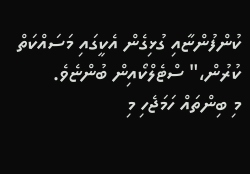ކުންފުންޏާއި ގުޅިގެން އެކީގައި މަސައްކަތް ކުރުން،" ސްޓެލްކޯއިން ބުންޏެވެ.
މި ބިންތައް ހަމަޖެހި މި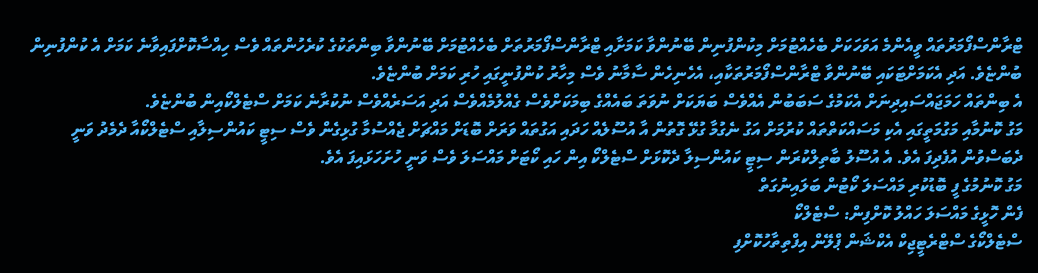ޓްރާންސްފޯމަރުތައް ވީއެންމެ އަވަހަކަށް ބެހެއްޓުމަށް މިކުންފުނިން ބޭނުންވާ ކަމަށާއި ޓްރާންސްފޯމަރުތަށް ބެހެއްޓުމަށް ބޭނުންވާ ބިންތަކުގެ ކުރެހުންތައް ވެސް ހިއްސާކޮށްފައިވާނެ ކަމަށް އެ ކުންފުނިން ބުންޏެވެ. އަދި އެކަމަށްޓަކައި ބޭނުންވާ ޓްރާންސްފޯމަރުތަކާއި، އެހެނިހެން ސާމާނު ވެސް މިހާރު ކުންފުނީގައި ހުރި ކަމަށް ބުންޏެވެ.
އެ ބިންތައް ހަމަޖައްސައިދިނަށް އެކަމުގެ ސަބަބުން އެއްވެސް ބަޔަކަށް ނުވަތަ ބައެއްގެ ބިމަކަށްވެސް ގެއްލުމެއްވެސް އަދި އަސަރެއްވެސް ނުކުރާނެ ކަމަށް ސްޓެލްކޯއިން ބުންޏެވެ.
މަގު ކޮނުމާއި މަގުމަތީގައި އެކި މަސައްކަތްތައް ކުރުމަށް އަގު ނެގުމާ ގުޅޭ ގޮތުން އާ އުސޫލެއް ހަދައި އަގުތައް ވަރަށް ބޮޑަށް މައްޗަށް ޖެއްސުމާ ގުޅިގެން ވެސް ސިޓީ ކައުންސިލާއި ސްޓެލްކޯއާ ދެމެދު ވަނީ ދެބަސްވުން އުފެދިފަ އެވެ. އެ އުސޫލު ބާތިލްކުރަން ސިޓީ ކައުންސިލާ ދެކޮޅަށް ސްޓެލްކޯ އިން ހައި ކޯޓަށް މައްސަލަ ވެސް ވަނީ ހުށަހަޅައިފަ އެވެ.
މަގު ކޮނުމުގެ ފީ ބޮޑުކުރި މައްސަލަ ކޯޓުން ބަލައިނުގަތް
ފެން ހޮޅީގެ މައްސަލަ ހައްލު ކޮށްފިން: ސްޓެލްކޯ
ސްޓެލްކޯގެ ސްޓްރެޓީޖިކް އެކްޝަން ޕްލޭން އިފްތިތާހުކޮށްފި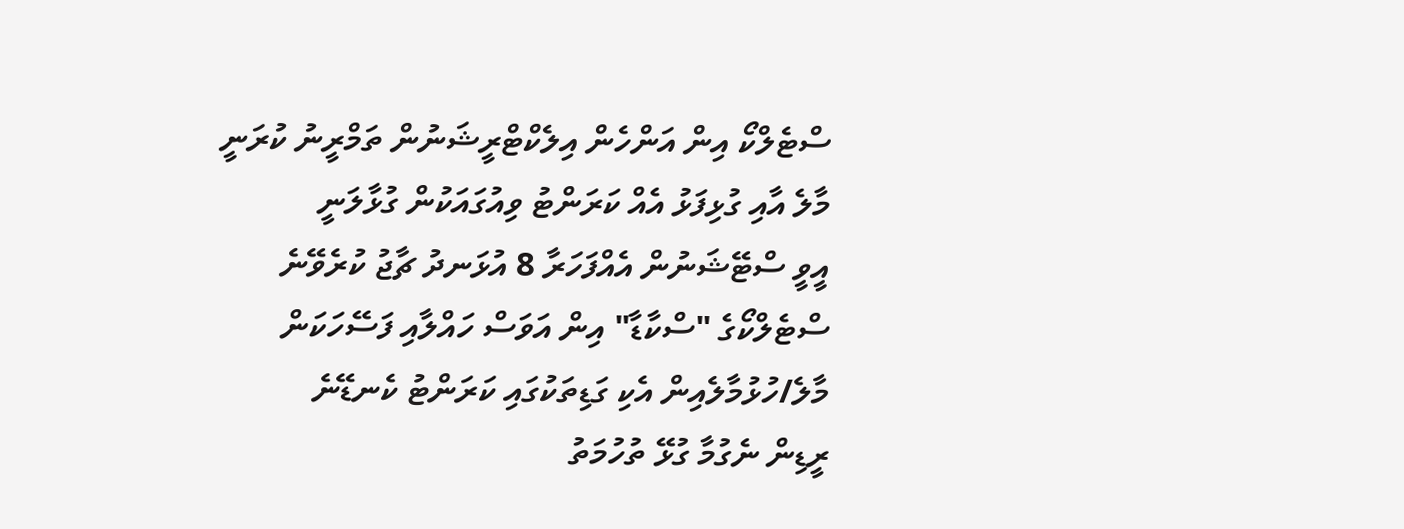ސްޓެލްކޯ އިން އަންހެން އިލެކްޓްރީޝަނުން ތަމްރީނު ކުރަނީ
މާލެ އާއި ގުޅިފަޅު އެއް ކަރަންޓު ވިއުގައަކުން ގުޅާލަނީ
އީވީ ސްޓޭޝަނުން އެއްފަހަރާ 8 އުޅަނދު ޗާޖު ކުރެވޭނެ
ސްޓެލްކޯގެ "ސްކާޑާ" އިން އަވަސް ހައްލާއި ފަސޭހަކަން
މާލެ/ހުޅުމާލެއިން އެކި ގަޑިތަކުގައި ކަރަންޓު ކެނޑޭނެ
ރީޑިން ނެގުމާ ގުޅޭ ތުހުމަތު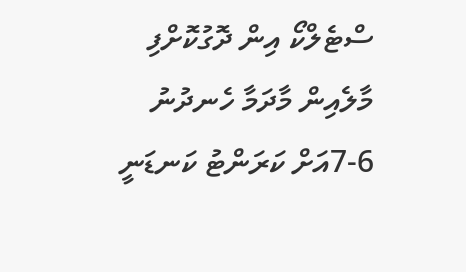ސްޓެލްކޯ އިން ދޮގުކޮށްފި
މާލެއިން މާދަމާ ހެނދުނު 6-7އަށް ކަރަންޓު ކަނޑަނީ